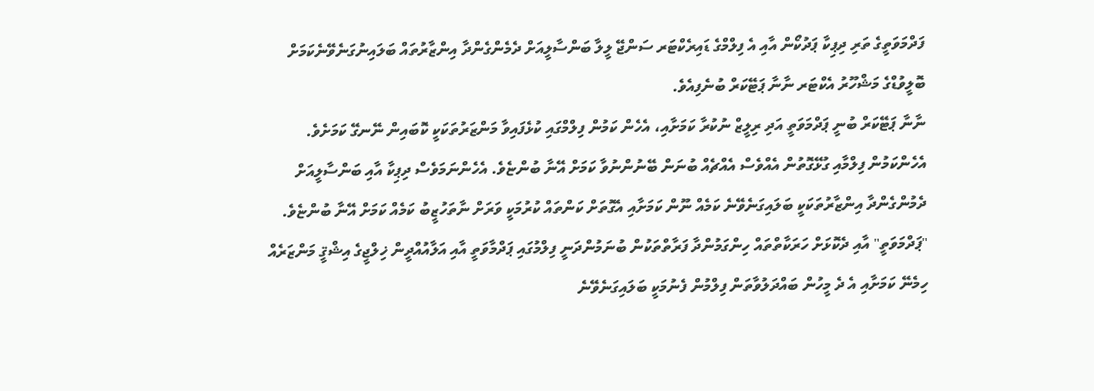ފަދްމަވަތީގެ ތަރި ދިޕިކާ ޕަދުކޯން އާއި އެ ފިލްމްގެ ޑައިރެކްޓަރ ސަންޖޭ ލީލާ ބަންސާލީއަށް ދެމެންގެންދާ އިންޒާރުތައް ބަލައިނުގަނެވޭނެކަމަށް ބޮލީވުޑްގެ މަޝްހޫރު އެކްޓަރ ނާނާ ޕަޓޭކަރް ބުނެފިއެވެ.
ނާނާ ޕަޓޭކަރް ބުނީ ޕަދްމަވަތީ އަދި ރިލީޒް ނުކުރާ ކަމަށާއި، އެހެން ކަމުން ފިލްމްގައި ކުޅެފައިވާ މަންޒަރުތަކަކީ ކޮބައިން ނޭނގޭ ކަމަށެވެ. އެހެންކަމުން ފިލްމާއި ގުޅޭގޮތުން އެއްވެސް އެއްޗެއް ބުނަން ބޭނުންނުވާ ކަމަށް އޭނާ ބުންޏެވެ. އެހެންނަމަވެސް ދިޕިކާ އާއި ބަންސާލީއަށް ދެމުންގެންދާ އިންޒާރުތަކަކީ ބަލައިގަނެވޭނެ ކަމެއް ނޫން ކަމަށާއި އެގޮތަށް ކަންތައް ކުރުމަކީ ވަރަށް ނާތަހުޒީބު ކަމެއް ކަމަށް އޭނާ ބުންޏެވެ.
"ޕަދްމަވަތީ" އާއި ދެކޮޅަށް ހަރަކާތްތައް ހިންގަމުންދާ ފަރާތްތަކުން ބުނަމުންދަނީ ފިލްމުގައި ޕަދްމާވަތީ އާއި އަލާއުއްދީން ޚިލްޖީގެ އިޝްޤީ މަންޒަރެއް ހިމެނޭ ކަމަށާއި އެ ދެ މީހުން ބައްދަލުވާތަން ފިލްމުން ފެނުމަކީ ބަލައިގަނެވޭނެ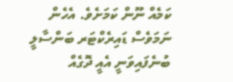ކަމެއް ނޫން ކަމަށެވެ. އެހެން ނަމަވެސް ޑައިރެކްޓަރ ބަންސާލީ ބުނެފައިވަނީ އެއީ ދޮގެއް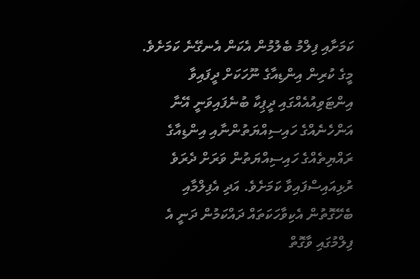ކަމަށާއި ފިލްމު ބެލުމުން އެކަން އެނގޭނެ ކަމަށެވެ.
މީގެ ކުރިން އިންޑިއާގެ ނޫހަކަށް ދީފައިވާ އިންޓަވިއުއެއްގައި ދީޕިކާ ބުނެފައިވަނީ އޭނާ އަންހެނެއްގެ ހައިސިއްޔަތުންނާއި އިންޑިއާގެ ރައްޔިތެއްގެ ހައިސިއްޔަތުން ވަރަށް ދެރަވެ ރުޅިއައިސްފައިވާ ކަމަށެވެ. އަދި އެފިލްމާއި ބެހޭގޮތުން އެކިވާހަކަތައް ދައްކަމުން ދަނީ އެ ފިލްމުގައި ވާގޮތް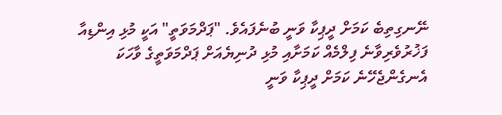ނޭނގިތިބެ ކަމަށް ދީޕިކާ ވަނީ ބުނެފައެވެ. "ޕަދްމަވަތީ" އަކީ މުޅި އިންޑިއާ ފަޚުރުވެރިވާނެ ފިލްމެއް ކަމަށާއި މުޅި ދުނިޔެއަށް ޕަދްމަވަތީގެ ވާހަކަ އެނގެންޖެހޭނެ ކަމަށް ދީޕިކާ ވަނީ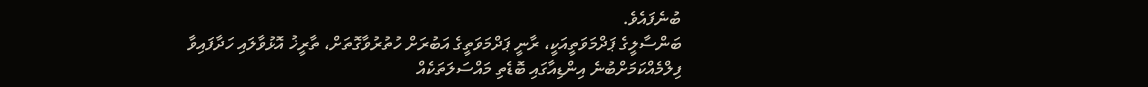ބުނެފައެވެ.
ބަންސާލީގެ ޕަދްމަވަތީއަކީ، ރާނީ ޕަދްމަވަތީގެ އަބުރަށް ހުތުރުވާގޮތަށް، ތާރީޚު އޮޅުވާލައި ހަދާފައިވާ ފިލްމެއްކަމަށްބުނެ އިންޑިއާގައި ބޮޑެތި މައްސަލަތަކެއް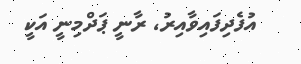އުފެދިފައިވާއިރު، ރާނީ ޕަދްމިނީ އަކީ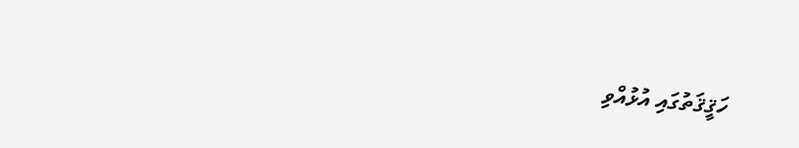ހަޤީޤަތުގައި އުޅުއްވި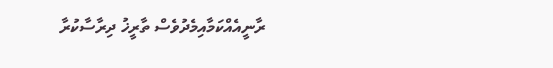ރާނީއެއްކަމާއިމެދުވެސް ތާރީޚު ދިރާސާކުރާ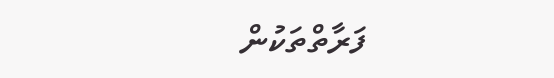ފަރާތްތަކުން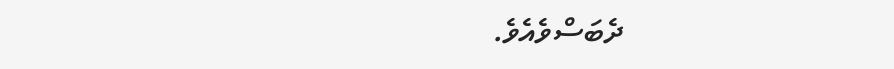ދެބަސްވެއެވެ.